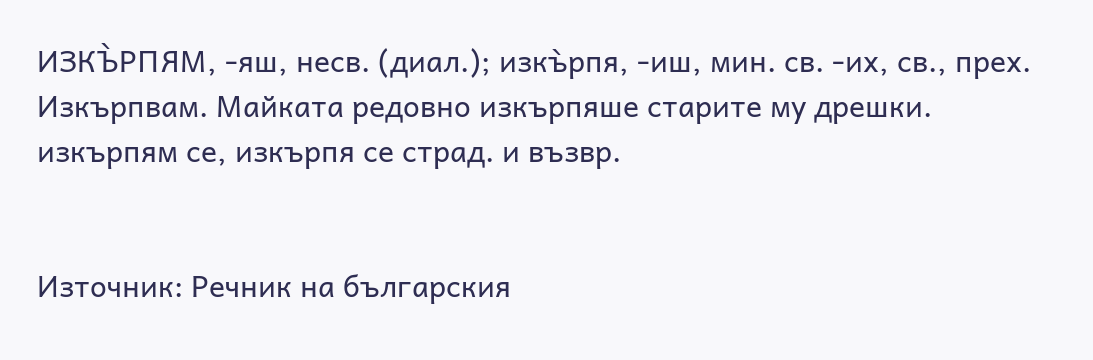ИЗКЪ̀РПЯМ, -яш, несв. (диал.); изкъ̀рпя, -иш, мин. св. -их, св., прех. Изкърпвам. Майката редовно изкърпяше старите му дрешки. изкърпям се, изкърпя се страд. и възвр.


Източник: Речник на българския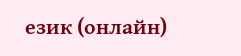език (онлайн)